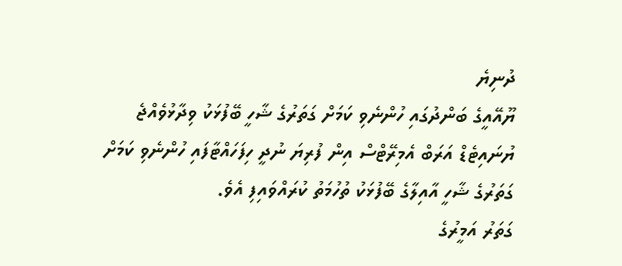ދުނިޔެ
ޔޫއޭއީގެ ބަންދުގައި ހުންނެވި ކަމަށް ގަތަރުގެ ޝާހީ ބޭފުޅަކު ވިދާޅުވެއްޖެ
ޔުނައިޓެޑް އަރަބް އެމިރޭޓްސް އިން ފުރިޔަ ނުދީ ހިފަހައްޓާފައި ހުންނެވި ކަމަށް ގަތަރުގެ ޝާހީ އާއިލާގެ ބޭފުޅަކު ތުހުމަތު ކުރައްވައިފި އެވެ.
ގަތަރު އަމީރުގެ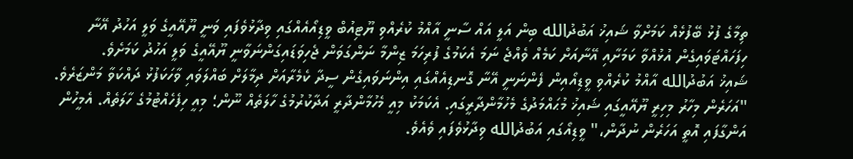ތިމާގެ ފުޅު ބޭފުޅެއް ކަމަށްވާ ޝައިޚު އަބުދުالله ބިން އަލީ އައް ސާނީ އާއްމު ކުރެއްވި ޔޫޓިއުބް ވީޑިއޯއެއްގައި ވިދާޅުވެފައި ވަނީ ޔޫއޭއީގެ ވަލީ އަހުދު އޭނާ ހިފަހައްޓަވައިގެން އުޅުއްވާ ކަމަށާއި އޭނާއަށް ކަމެއް ވެއްޖެ ނަމަ އެކަމުގެ ފުރިހަމަ ޒިންމާ ނަންގަވަން ޖެހިވަޑައިގަންނަވާނީ ޔޫއޭއީގެ ވަލީ އަހުދު ކަމަށެވެ.
ޝައިޚު އަބުދުالله އާއްމު ކުރެއްވި ވީޑިއޯއިން ފެންނަނީ އޭނާ ގޮނޑިއެއްގައި އިންނަވައިގެން ސީދާ ކެމެރާއަށް ދިމާލަށް ބައްލަވައި ވާހަކަފުޅު ދައްކަވާ މަންޒަރެވެ.
"އަހަރެން މިހާރު މިހިރީ ޔޫއޭއީގައި ޝައިޚު މުޙައްމަދުގެ މެހުމާންދާރީގައި. އެކަމަކު މިއީ މެހުމާންދާރީ އަދާކުރުމުގެ ހާލަތެއް ނޫން؛ މިއީ ހިފެހެއްޓުމުގެ ހާލަތެއް. އެމީހުން އަންގާފައި އޮތީ އަހަރެން ނުދާން،" ވީޑިއޯގައި އަބުދުالله ވިދާޅުވެފައި ވެއެވެ.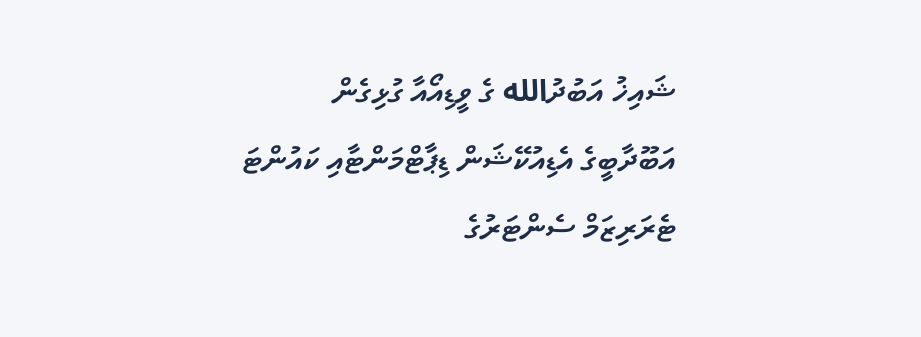ޝައިޚު އަބުދުالله ގެ ވީޑިއޯއާ ގުޅިގެން އަބޫދާބީގެ އެޑިއުކޭޝަން ޑިޕާޓްމަންޓާއި ކައުންޓަ ޓެރަރިޒަމް ސެންޓަރުގެ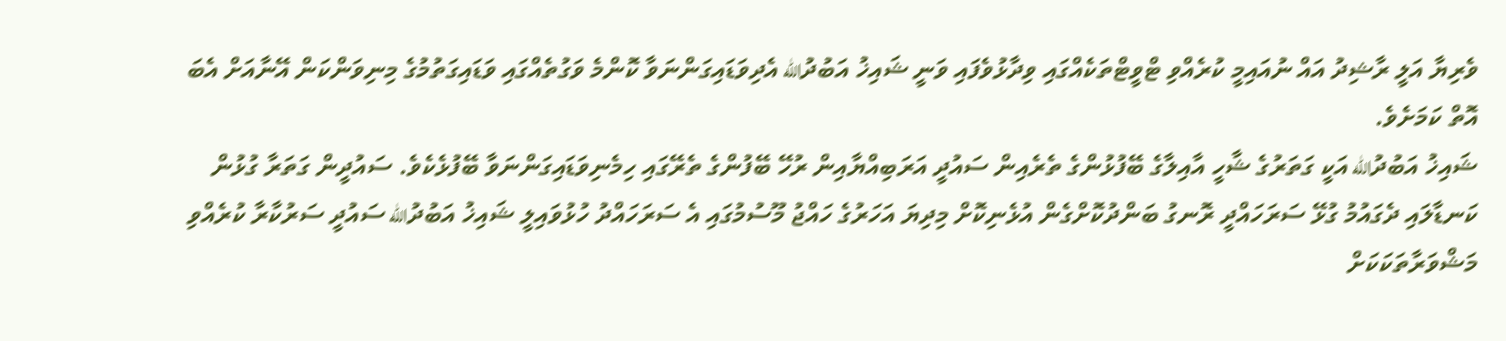ވެރިޔާ އަލީ ރާޝިދު އައް ނުއައިމީ ކުރެއްވި ޓްވީޓްތަކެއްގައި ވިދާޅުވެފައި ވަނީ ޝައިޚު އަބުދުالله އެދިވަޑައިގަންނަވާ ކޮންމެ ވަގުތެއްގައި ވަޑައިގަތުމުގެ މިނިވަންކަން އޭނާއަށް އެބަ އޮތް ކަމަށެވެ.
ޝައިޚު އަބުދުالله އަކީ ގަތަރުގެ ޝާހީ އާއިލާގެ ބޭފުޅުންގެ ތެރެއިން ސައުދީ އަރަބިއްޔާއިން ރުހޭ ބޭފުންގެ ތެރޭގައި ހިމެނިވަޑައިގަންނަވާ ބޭފުޅެކެވެ. ސައުދީން ގަތަރާ ގުޅުން ކަނޑާލައި ދެގައުމު ގުޅޭ ސަރަހައްދީ ރޮނގު ބަންދުކޮށްގެން އުޅެނިކޮށް މިދިޔަ އަހަރުގެ ހައްޖު މޫސުމުގައި އެ ސަރަހައްދު ހުޅުވައިލީ ޝައިޚު އަބުދުالله ސައުދީ ސަރުކާރާ ކުރެއްވި މަޝްވަރާތަކަކަށް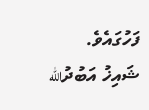ފަހުގައެވެ.
ޝައިޚު އަބުދުالله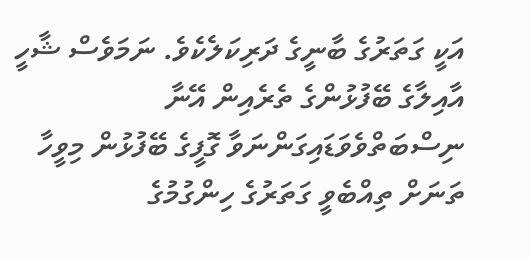އަކީ ގަތަރުގެ ބާނީގެ ދަރިކަލެކެވެ. ނަމަވެސް ޝާހީ އާއިލާގެ ބޭފުޅުންގެ ތެރެއިން އޭނާ ނިސްބަތްވެވަޑައިގަންނަވާ ގޮފީގެ ބޭފުޅުން މިވީހާ ތަނަށް ތިއްބެވީ ގަތަރުގެ ހިންގުމުގެ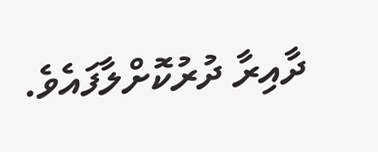ދާއިރާ ދުރުކޮށްލާފައެވެ.